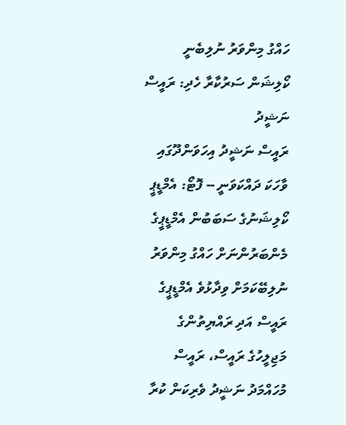ހައްގު މިންވަރު ނުލިބެނީ ކޯލިޝަން ސަރުކާރާ ހެދި: ރައީސް ނަޝީދު
ރައީސް ނަޝީދު އިހަވަންދޫގައި ވާހަކަ ދައްކަވަނީ -- ފޮޓޯ: އެމްޑީޕީ
ކޯލިޝަނުގެ ސަބަބުން އެމްޑީޕީގެ މެންބަރުންނަށް ހައްގު މިންވަރު ނުލިބޭކަމަށް ވިދާޅުވެ އެމްޑީޕީގެ ރައީސް އަދި ރައްޔިތުންގެ މަޖިލީހުގެ ރައީސް، ރައީސް މުހައްމަދު ނަޝީދު ވެރިކަން ކުރާ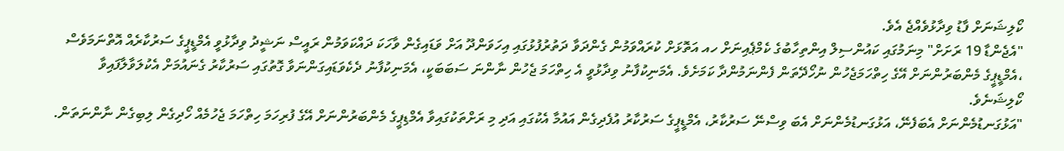ކޯލިޝަނަށް ފާޑު ވިދާޅުވެއްޖެ އެވެ.
"އެޖެންޑާ 19 ރަށަށް" މިނަމުގައި ކައުންސިލް އިންތިހާބުގެ ކެމްޕެއިނަށް ހއ އަތޮޅަށް ކުރައްވަމުން ގެންދަވާ ދަތުރުފުޅުގައި އިހަވަންދޫ އަށް ވަޑައިގެން ވާހަކަ ދައްކަވަމުން ރައީސް ނަޝީދު ވިދާޅުވީ އެމްޑީޕީގެ ސަރުކާރެއް އޮތްނަމަވެސް ،އެމްޑީޕީގެ މެންބަރުންނަށް އޭގެ ހިތްހަމަޖެހުން ނުހޯދޭތަން ފެންނަމުންދާ ކަމަށެވެ. އެމަނިކުފާނު ވިދާޅުވީ އެ ހިތްހަމަ ޖެހުން ނާންނަ ސަބަބަކީ، އެމަނިކުފާނު ދެކެވަޑައިގަންނަވާ ގޮތުގައި ސަރުކާރު ގެނައުމަށް އެކުލަވާލާފައިވާ ކޯލިޝަނެވެ.
"އަޅުގަނޑުމެންނަށް އެބަފެނޭ، އަޅުގަނޑުމެންނަށް އެބަ ވިސްނޭ ސަރުކާރު، އެމްޑީޕީގެ ސަރުކާރު އުފެދިގެން އައުމާ އެކުގައި އަދި މި ރަށްތަކުގައިވާ އެމްޑިޕީގެ މެންބަރުންނަށް އޭގެ ފުރިހަމަ ހިތްހަމަ ޖެހުމެއް ހޯދިގެން ލިބިގެން ނާންނަތަން.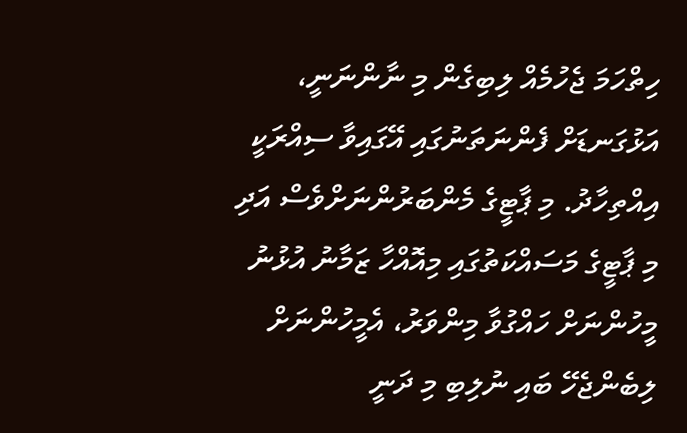ހިތްހަމަ ޖެހުމެއް ލިބިގެން މި ނާންނަނީ، އަޅުގަނޑަށް ފެންނަތަނުގައި އޭގައިވާ ސިއްރަކީ އިއްތިހާދު. މި ޕާޓީގެ މެންބަރުންނަށްވެސް އަދި މި ޕާޓީގެ މަސައްކަތުގައި މިއޮއްހާ ޒަމާނު އުޅުނު މީހުންނަށް ހައްގުވާ މިންވަރު، އެމީހުންނަށް ލިބެންޖެހޭ ބައި ނުލިބި މި ދަނީ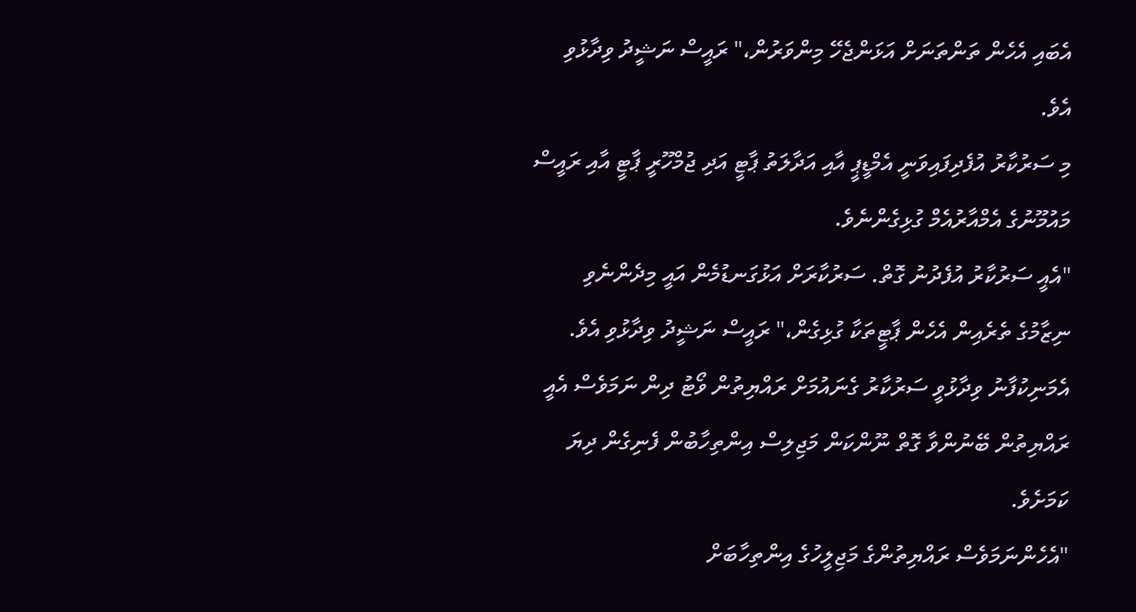އެބައި އެހެން ތަންތަނަށް އަޅަންޖެހޭ މިންވަރުން،" ރައީސް ނަޝީދު ވިދާޅުވި އެވެ.
މި ސަރުކާރު އުފެދިފައިވަނީ އެމްޑީޕީ އާއި އަދާލަތު ޕާޓީ އަދި ޖުމްހޫރީ ޕާޓީ އާއި ރައީސް މައުމޫނުގެ އެމްއާރުއެމް ގުޅިގެންނެވެ.
"އެއީ ސަރުކާރު އުފެދުނު ގޮތް. ސަރުކާރަށް އަޅުގަނޑުމެން އައީ މިދެންނެވި ނިޒާމުގެ ތެރެއިން އެހެން ޕާޓީތަކާ ގުޅިގެން،" ރައީސް ނަޝީދު ވިދާޅުވި އެވެ.
އެމަނިކުފާނު ވިދާޅުވީ ސަރުކާރު ގެނައުމަށް ރައްޔިތުން ވޯޓު ދިން ނަމަވެސް އެއީ ރައްޔިތުން ބޭނުންވާ ގޮތް ނޫންކަން މަޖިލިސް އިންތިހާބުން ފެނިގެން ދިޔަ ކަމަށެވެ.
"އެހެންނަމަވެސް ރައްޔިތުންގެ މަޖިލީހުގެ އިންތިހާބަށް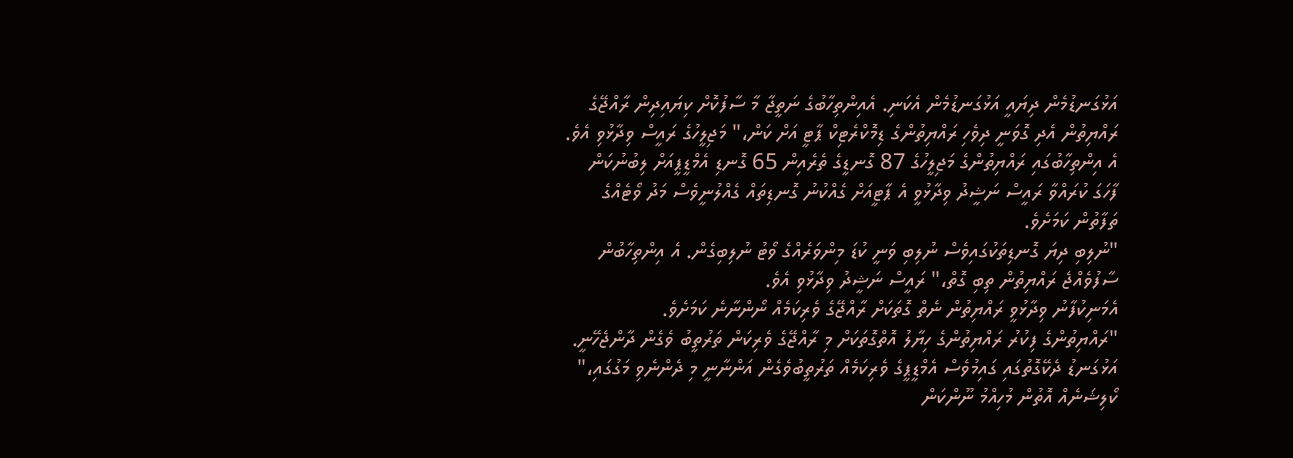އަޅުގަނޑުމެން ދިޔައީ އަޅުގަނޑުމެން އެކަނި. އެއިންތިހާބުގެ ނަތީޖާ މާ ސާފުކޮށް ކިޔައިދިން ރާއްޖޭގެ ރައްޔިތުން އެދި ގޮވަނީ ދިވެހި ރައްޔިތުންގެ ޑިމޮކްރެޓިކް ޕާޓީ އަށް ކަން،" މަޖިލީހުގެ ރައީސް ވިދާޅުވި އެވެ.
އެ އިންތިހާބުގައި ރައްޔިތުންގެ މަޖިލީހުގެ 87 ގޮނޑީގެ ތެރެއިން 65 ގޮނޑި އެމްޑީޕީއަށް ލިބުނުކަން ފާހަގަ ކުރައްވާ ރައީސް ނަޝީދު ވިދާޅުވީ އެ ޕާޓީއަށް ގެއްކުނު ގޮނޑިތައް ގެއްލުނީވެސް މަދު ވޯޓެއްގެ ތަފާތުން ކަމަށެވެ.
"ނުލިބި ދިޔަ ގޮނޑިތަކުގައިވެސް ނުލިބި ވަނީ ކުޑަ މިންވަރެއްގެ ވޯޓު ނުލިބިގެން. އެ އިންތިހާބުން ސާފުވެއްޖެ ރައްޔިތުން ތިބި ގޮތް،" ރައީސް ނަޝީދު ވިދާޅުވި އެވެ.
އެމަނިކުފާނު ވިދާޅުވީ ރައްޔިތުން ނެތް ގޮތަކަށް ރާއްޖޭގެ ވެރިކަމެއް ނޯންނާނެ ކަމަށެވެ.
"ރައްޔިތުންގެ ފިކުރު ރައްޔިތުންގެ ހިޔާލު އޮތްގޮތަކަށް މި ރާއްޖޭގެ ވެރިކަން ތަރުތީބު ވެގެން ދާންޖެހޭނީ. އަޅުގަނޑު ދެކޭގޮތުގައި ގައިމުވެސް އެމްޑީޕީގެ ވެރިކަމެއް ތަރުތީބުވެގެން އަންނާނީ މި ދެންނެވި މަގުގައި،" ކޯލިޝަނެއް އޮތުން މުހިއްމު ނޫންކަން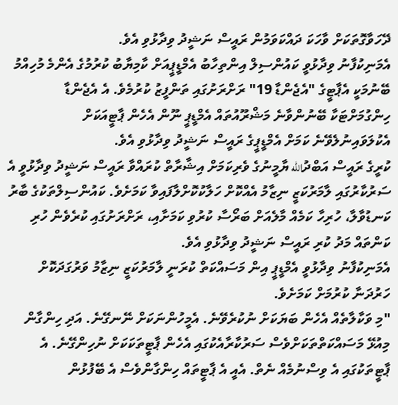ދޭހަވާގޮތަކަށް ވާހަކަ ދައްކަވަމުން ރައީސް ނަޝީދު ވިދާޅުވި އެވެ.
އެމަނިކުފާނު ވިދާޅުވީ ކައުންސިލް އިންތިހާބު އެމްޑީޕީއަށް ކާމިޔާބު ކުރުމުގެ އެންމެ މުހިއްމު ބޭނުމަކީ އެޕާޓީގެ "އެޖެންޑާ 19" ރަށްރަށުގައި ތަންފީޒު ކުރުމެވެ. އެ އެޖެންޑާ ހިންގުމަށްޓަކާ ބޭނުންވާނެ މަޝްރޫއުތައް އެމްޑީޕީ ނޫން އެހެން ޕާޓީއަކަށް އެކުލަވައިނުލެވޭނެ ކަމަށް އެމްޑީޕީގެ ރައީސް ނަޝީދު ވިދާޅުވި އެވެ.
ކުރީގެ ރައީސް އަބްދުالله ޔާމީނުގެ ވެރިކަމަށް އިޝާރާތް ކުރައްވާ ރައީސް ނަޝީދު ވިދާޅުވީ އެ ސަރުކާރުގައި ލާމަރުކަޒީ ނިޒާމު އެއްކޮށް ހަލާކުކޮށްލާފައިވާ ކަމަށެވެ. ކައުންސިލްތަކުގެ ބާރު ކަނޑުވާލާ، ހުރިހާ ކަމެއް މާލެއަށް ބަރޯސާ ކުރުވި ކަމަށާއި، ރަށްރަށުގައި ކުރެވެން ހުރި ކަންތައް މަދު ކުރި ރައީސް ނަޝީދު ވިދާޅުވި އެވެ.
އެމަނިކުފާނު ވިދާޅުވީ އެމްޑީޕީ އިން މަސައްކަތް ކުރަނީ ލާމަރުކަޒީ ނިޒާމު ވަރުގަދަކޮށް ހަރުދަނާ ކުރުމަށް ކަމަށެވެ.
"މި ވަކާލާތެއް އެހެން ބަޔަކަށް ނުކުރެވޭނެ. އެމީހުންނަކަށް ނޭނގޭނެ. އަދި ހިންގާން މިއުޅޭ މަސައްކަތްތަކަށްވެސް ސަރުކާރާއެކުގައި އެހެން ޕާޓީތަކަކަށް ނުހިންގޭނެ. އެ ޕާޓީތަކުގައި އެ ވިސްނުމެއް ނެތް. އެއީ އެ ޕާޓީތައް ހިންގާންވެސް އެ ބޭފުޅުން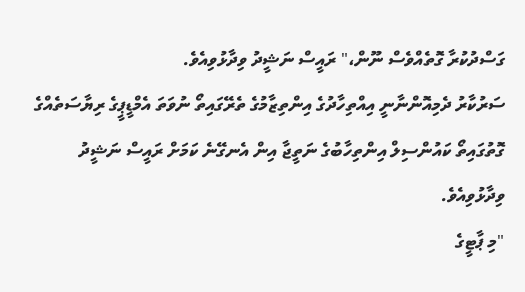ގަސްދުކުރާ ގޮތެއްވެސް ނޫން،" ރައީސް ނަޝީދު ވިދާޅުވިއެވެ.
ސަރުކާރު ދެމިއޮންނާނީ އިއްތިހާދުގެ އިންތިޒާމުގެ ތެރޭގައިތޯ ނުވަތަ އެމްޑީޕީގެ ރިޔާސަތެއްގެ ގޮތުގައިތޯ ކައުންސިލް އިންތިހާބުގެ ނަތީޖާ އިން އެނގޭނެ ކަމަށް ރައީސް ނަޝީދު ވިދާޅުވިއެވެ.
"މި ޕާޓީގެ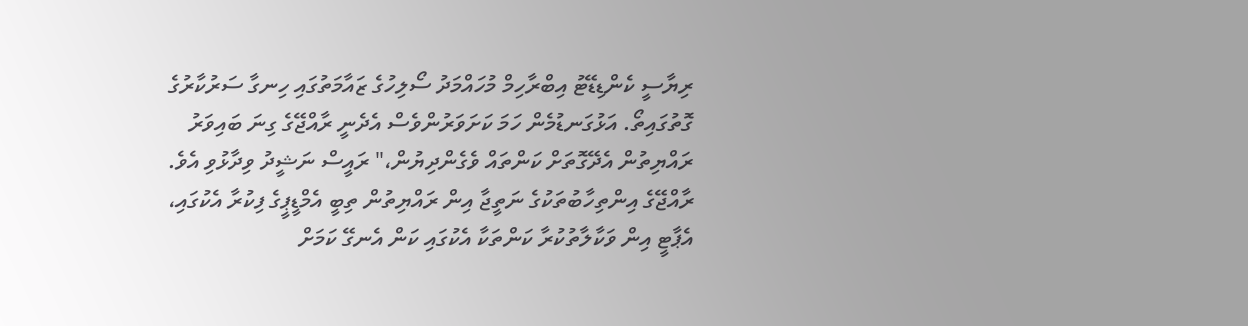ރިޔާސީ ކެންޑިޑޭޓު އިބްރާހިމް މުހައްމަދު ސޯލިހުގެ ޒައާމަތުގައި ހިނގާ ސަރުކާރުގެ ގޮތުގައިތޯ. އަޅުގަނޑުމެން ހަމަ ކަށަވަރުންވެސް އެދެނީ ރާއްޖޭގެ ގިނަ ބައިވަރު ރައްޔިތުން އެދޭގޮތަށް ކަންތައް ވެގެންދިޔުން،" ރައީސް ނަޝީދު ވިދާޅުވި އެވެ.
ރާއްޖޭގެ އިންތިހާބުތަކުގެ ނަތީޖާ އިން ރައްޔިތުން ތިބީ އެމްޑީޕީގެ ފިކުރާ އެކުގައި، އެޕާޓީ އިން ވަކާލާތުކުރާ ކަންތަކާ އެކުގައި ކަން އެނގޭ ކަމަށް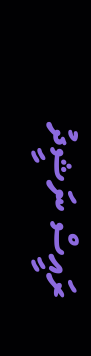ރައީސް ނަޝީދު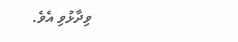ވިދާޅުވި އެވެ.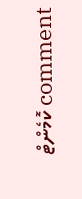comment ކޮމެންޓް